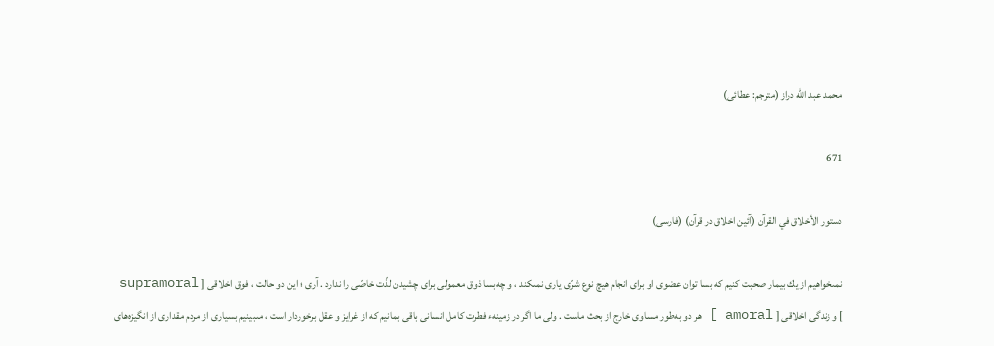محمد عبد الله دراز (مترجم: عطائى)

671

دستور الأخلاق في القرآن (آئين اخلاق در قرآن) (فارسى)

نمىخواهيم از يك بيمار صحبت كنيم كه بسا توان عضوى او براى انجام هيچ نوع شرّى يارى نمىكند ، و چه‌بسا ذوق معمولى براى چشيدن لذّت خاصّى را ندارد . آرى ؛ اين دو حالت ، فوق اخلاقى [ supramoral ] و زندگى اخلاقى [ amoral ] هر دو به‌طور مساوى خارج از بحث ماست . ولى ما اگر در زمينهء فطرت كامل انسانى باقى بمانيم كه از غرايز و عقل برخوردار است ، مىبينيم بسيارى از مردم مقدارى از انگيزه‌هاى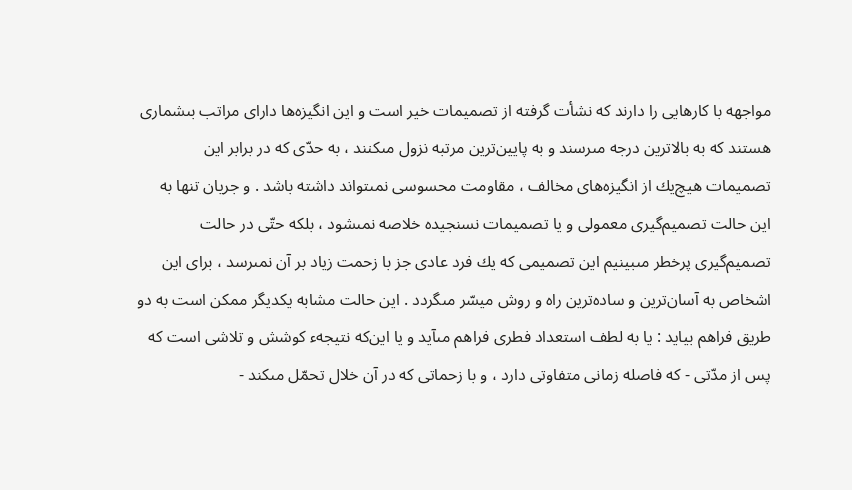مواجهه با كارهايى را دارند كه نشأت گرفته از تصميمات خير است و اين انگيزه‌ها داراى مراتب بىشمارى هستند كه به بالاترين درجه مىرسند و به پايين‌ترين مرتبه نزول مىكنند ، به حدّى كه در برابر اين تصميمات هيچ‌يك از انگيزه‌هاى مخالف ، مقاومت محسوسى نمىتواند داشته باشد . و جريان تنها به اين حالت تصميم‌گيرى معمولى و يا تصميمات نسنجيده خلاصه نمىشود ، بلكه حتّى در حالت تصميم‌گيرى پرخطر مىبينيم اين تصميمى كه يك فرد عادى جز با زحمت زياد بر آن نمىرسد ، براى اين اشخاص به آسان‌ترين و ساده‌ترين راه و روش ميسّر مىگردد . اين حالت مشابه يكديگر ممكن است به دو طريق فراهم بيايد : يا به لطف استعداد فطرى فراهم مىآيد و يا اين‌كه نتيجهء كوشش و تلاشى است كه پس از مدّتى - كه فاصله زمانى متفاوتى دارد ، و با زحماتى كه در آن خلال تحمّل مىكند -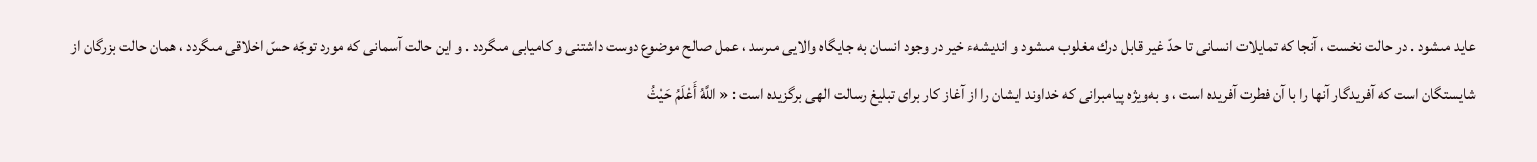عايد مىشود . در حالت نخست ، آنجا كه تمايلات انسانى تا حدّ غير قابل درك مغلوب مىشود و انديشهء خير در وجود انسان به جايگاه والايى مىرسد ، عمل صالح موضوع دوست داشتنى و كاميابى مىگردد . و اين حالت آسمانى كه مورد توجّه حسّ اخلاقى مىگردد ، همان حالت بزرگان از شايستگان است كه آفريدگار آنها را با آن فطرت آفريده است ، و به‌ويژه پيامبرانى كه خداوند ايشان را از آغاز كار براى تبليغ رسالت الهى برگزيده است : « اللَّهُ أَعْلَمُ حَيْثُ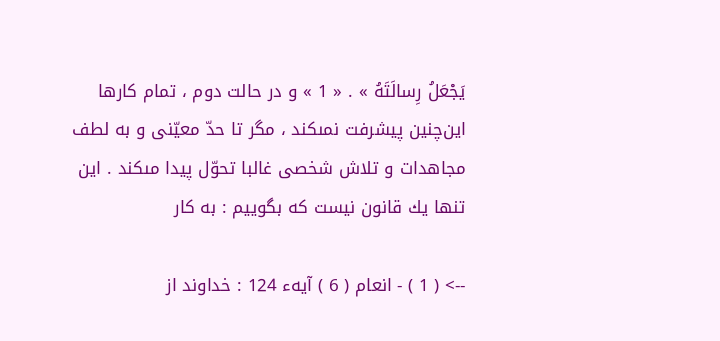يَجْعَلُ رِسالَتَهُ » . « 1 » و در حالت دوم ، تمام كارها اين‌چنين پيشرفت نمىكند ، مگر تا حدّ معيّنى و به لطف مجاهدات و تلاش شخصى غالبا تحوّل پيدا مىكند . اين تنها يك قانون نيست كه بگوييم : به كار

--> ( 1 ) - انعام ( 6 ) آيهء 124 : خداوند از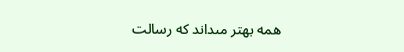همه بهتر مىداند كه رسالت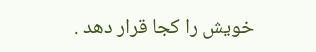خويش را كجا قرار دهد .